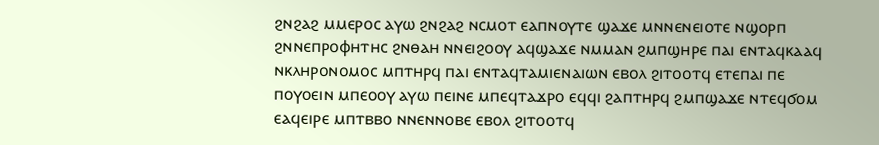ϩⲛϩⲁϩ ⲙⲙⲉⲣⲟⲥ ⲁⲩⲱ ϩⲛϩⲁϩ ⲛⲥⲙⲟⲧ ⲉⲁⲡⲛⲟⲩⲧⲉ ϣⲁϫⲉ ⲙⲛⲛⲉⲛⲉⲓⲟⲧⲉ ⲛϣⲟⲣⲡ ϩⲛⲛⲉⲡⲣⲟⲫⲏⲧⲏⲥ ϩⲛⲑⲁⲏ ⲛⲛⲉⲓϩⲟⲟⲩ ⲁϥϣⲁϫⲉ ⲛⲙⲙⲁⲛ ϩⲙⲡϣⲏⲣⲉ ⲡⲁⲓ ⲉⲛⲧⲁϥⲕⲁⲁϥ ⲛⲕⲗⲏⲣⲟⲛⲟⲙⲟⲥ ⲙⲡⲧⲏⲣϥ ⲡⲁⲓ ⲉⲛⲧⲁϥⲧⲁⲙⲓⲉⲛⲁⲓⲱⲛ ⲉⲃⲟⲗ ϩⲓⲧⲟⲟⲧϥ ⲉⲧⲉⲡⲁⲓ ⲡⲉ ⲡⲟⲩⲟⲉⲓⲛ ⲙⲡⲉⲟⲟⲩ ⲁⲩⲱ ⲡⲉⲓⲛⲉ ⲙⲡⲉϥⲧⲁϫⲣⲟ ⲉϥϥⲓ ϩⲁⲡⲧⲏⲣϥ ϩⲙⲡϣⲁϫⲉ ⲛⲧⲉϥϭⲟⲙ ⲉⲁϥⲉⲓⲣⲉ ⲙⲡⲧⲃⲃⲟ ⲛⲛⲉⲛⲛⲟⲃⲉ ⲉⲃⲟⲗ ϩⲓⲧⲟⲟⲧϥ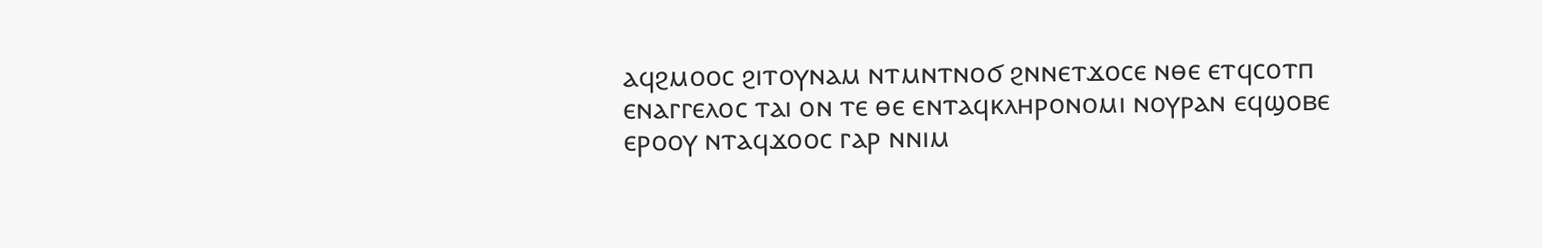ⲁϥϩⲙⲟⲟⲥ ϩⲓⲧⲟⲩⲛⲁⲙ ⲛⲧⲙⲛⲧⲛⲟϭ ϩⲛⲛⲉⲧϫⲟⲥⲉ ⲛⲑⲉ ⲉⲧϥⲥⲟⲧⲡ ⲉⲛⲁⲅⲅⲉⲗⲟⲥ ⲧⲁⲓ ⲟⲛ ⲧⲉ ⲑⲉ ⲉⲛⲧⲁϥⲕⲗⲏⲣⲟⲛⲟⲙⲓ ⲛⲟⲩⲣⲁⲛ ⲉϥϣⲟⲃⲉ ⲉⲣⲟⲟⲩ ⲛⲧⲁϥϫⲟⲟⲥ ⲅⲁⲣ ⲛⲛⲓⲙ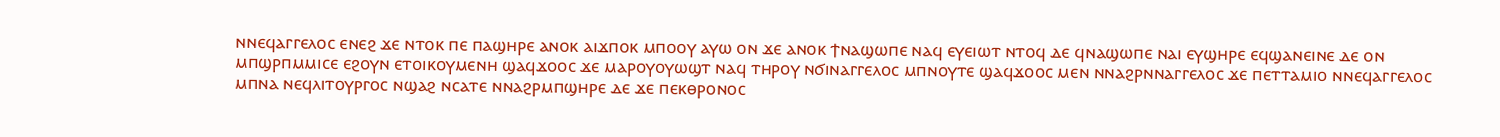ⲛⲛⲉϥⲁⲅⲅⲉⲗⲟⲥ ⲉⲛⲉϩ ϫⲉ ⲛⲧⲟⲕ ⲡⲉ ⲡⲁϣⲏⲣⲉ ⲁⲛⲟⲕ ⲁⲓϫⲡⲟⲕ ⲙⲡⲟⲟⲩ ⲁⲩⲱ ⲟⲛ ϫⲉ ⲁⲛⲟⲕ ϯⲛⲁϣⲱⲡⲉ ⲛⲁϥ ⲉⲩⲉⲓⲱⲧ ⲛⲧⲟϥ ⲇⲉ ϥⲛⲁϣⲱⲡⲉ ⲛⲁⲓ ⲉⲩϣⲏⲣⲉ ⲉϥϣⲁⲛⲉⲓⲛⲉ ⲇⲉ ⲟⲛ ⲙⲡϣⲣⲡⲙⲙⲓⲥⲉ ⲉϩⲟⲩⲛ ⲉⲧⲟⲓⲕⲟⲩⲙⲉⲛⲏ ϣⲁϥϫⲟⲟⲥ ϫⲉ ⲙⲁⲣⲟⲩⲟⲩⲱϣⲧ ⲛⲁϥ ⲧⲏⲣⲟⲩ ⲛϭⲓⲛⲁⲅⲅⲉⲗⲟⲥ ⲙⲡⲛⲟⲩⲧⲉ ϣⲁϥϫⲟⲟⲥ ⲙⲉⲛ ⲛⲛⲁϩⲣⲛⲛⲁⲅⲅⲉⲗⲟⲥ ϫⲉ ⲡⲉⲧⲧⲁⲙⲓⲟ ⲛⲛⲉϥⲁⲅⲅⲉⲗⲟⲥ ⲙⲡⲛⲁ ⲛⲉϥⲗⲓⲧⲟⲩⲣⲅⲟⲥ ⲛϣⲁϩ ⲛⲥⲁⲧⲉ ⲛⲛⲁϩⲣⲙⲡϣⲏⲣⲉ ⲇⲉ ϫⲉ ⲡⲉⲕⲑⲣⲟⲛⲟⲥ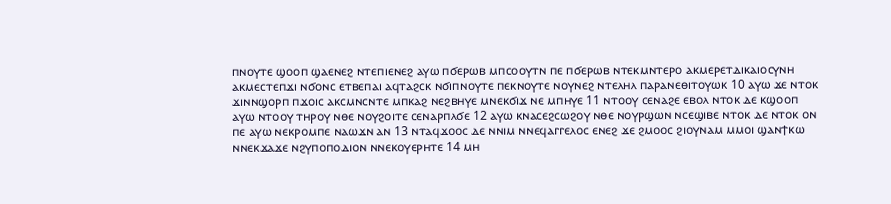ⲡⲛⲟⲩⲧⲉ ϣⲟⲟⲡ ϣⲁⲉⲛⲉϩ ⲛⲧⲉⲡⲓⲉⲛⲉϩ ⲁⲩⲱ ⲡϭⲉⲣⲱⲃ ⲙⲡⲥⲟⲟⲩⲧⲛ ⲡⲉ ⲡϭⲉⲣⲱⲃ ⲛⲧⲉⲕⲙⲛⲧⲉⲣⲟ ⲁⲕⲙⲉⲣⲉⲧⲇⲓⲕⲁⲓⲟⲥⲩⲛⲏ ⲁⲕⲙⲉⲥⲧⲉⲡϫⲓ ⲛϭⲟⲛⲥ ⲉⲧⲃⲉⲡⲁⲓ ⲁϥⲧⲁϩⲥⲕ ⲛϭⲓⲡⲛⲟⲩⲧⲉ ⲡⲉⲕⲛⲟⲩⲧⲉ ⲛⲟⲩⲛⲉϩ ⲛⲧⲉⲗⲏⲗ ⲡⲁⲣⲁⲛⲉⲑⲓⲧⲟⲩⲱⲕ 10 ⲁⲩⲱ ϫⲉ ⲛⲧⲟⲕ ϫⲓⲛⲛϣⲟⲣⲡ ⲡϫⲟⲓⲥ ⲁⲕⲥⲙⲛⲥⲛⲧⲉ ⲙⲡⲕⲁϩ ⲛⲉϩⲃⲏⲩⲉ ⲙⲛⲉⲕϭⲓϫ ⲛⲉ ⲙⲡⲏⲩⲉ 11 ⲛⲧⲟⲟⲩ ⲥⲉⲛⲁϩⲉ ⲉⲃⲟⲗ ⲛⲧⲟⲕ ⲇⲉ ⲕϣⲟⲟⲡ ⲁⲩⲱ ⲛⲧⲟⲟⲩ ⲧⲏⲣⲟⲩ ⲛⲑⲉ ⲛⲟⲩϩⲟⲓⲧⲉ ⲥⲉⲛⲁⲣⲡⲗϭⲉ 12 ⲁⲩⲱ ⲕⲛⲁⲥⲉϩⲥⲱϩⲟⲩ ⲛⲑⲉ ⲛⲟⲩⲣϣⲱⲛ ⲛⲥⲉϣⲓⲃⲉ ⲛⲧⲟⲕ ⲇⲉ ⲛⲧⲟⲕ ⲟⲛ ⲡⲉ ⲁⲩⲱ ⲛⲉⲕⲣⲟⲙⲡⲉ ⲛⲁⲱϫⲛ ⲁⲛ 13 ⲛⲧⲁϥϫⲟⲟⲥ ⲇⲉ ⲛⲛⲓⲙ ⲛⲛⲉϥⲁⲅⲅⲉⲗⲟⲥ ⲉⲛⲉϩ ϫⲉ ϩⲙⲟⲟⲥ ϩⲓⲟⲩⲛⲁⲙ ⲙⲙⲟⲓ ϣⲁⲛϯⲕⲱ ⲛⲛⲉⲕϫⲁϫⲉ ⲛϩⲩⲡⲟⲡⲟⲇⲓⲟⲛ ⲛⲛⲉⲕⲟⲩⲉⲣⲏⲧⲉ 14 ⲙⲏ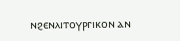ⲛϩⲉⲛⲗⲓⲧⲟⲩⲣⲅⲓⲕⲟⲛ ⲁⲛ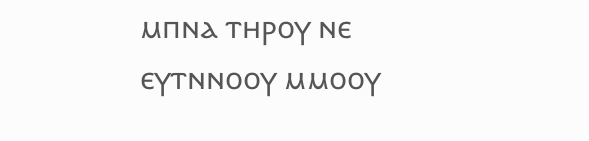ⲙⲡⲛⲁ ⲧⲏⲣⲟⲩ ⲛⲉ ⲉⲩⲧⲛⲛⲟⲟⲩ ⲙⲙⲟⲟⲩ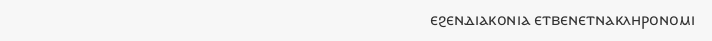ⲉϩⲉⲛⲇⲓⲁⲕⲟⲛⲓⲁ ⲉⲧⲃⲉⲛⲉⲧⲛⲁⲕⲗⲏⲣⲟⲛⲟⲙⲓ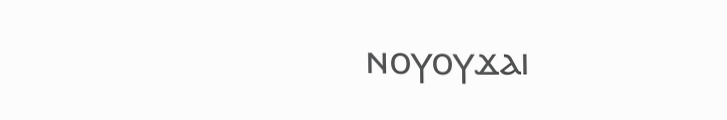ⲛⲟⲩⲟⲩϫⲁⲓ